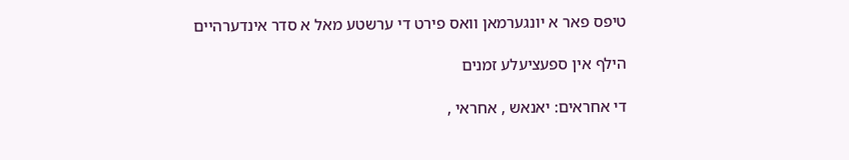טיפס פאר א יונגערמאן וואס פירט די ערשטע מאל א סדר אינדערהיים

הילף אין ספעציעלע זמנים

די אחראים: יאנאש , אחראי ,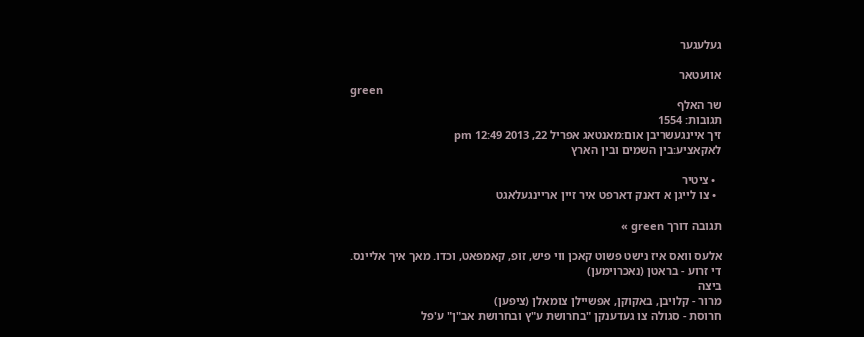געלעגער

אוועטאר
green
שר האלף
תגובות: 1554
זיך איינגעשריבן אום:מאנטאג אפריל 22, 2013 12:49 pm
לאקאציע:בין השמים ובין הארץ

  • ציטיר
  • צו לייגן א דאנק דארפט איר זיין אריינגעלאגט

תגובה דורך green »

אלעס וואס איז נישט פשוט קאכן ווי פיש, זופ, קאמפאט, וכדו. מאך איך אליינס.
די זרוע - בראטן (נאכרוימען)
ביצה
מרור - קלויבן, באקוקן, אפשיילן צומאלן (ציפען)
חרוסת - סגולה צו געדענקן "בחרושת ע"ץ ובחרושת אב"ן" ע'פל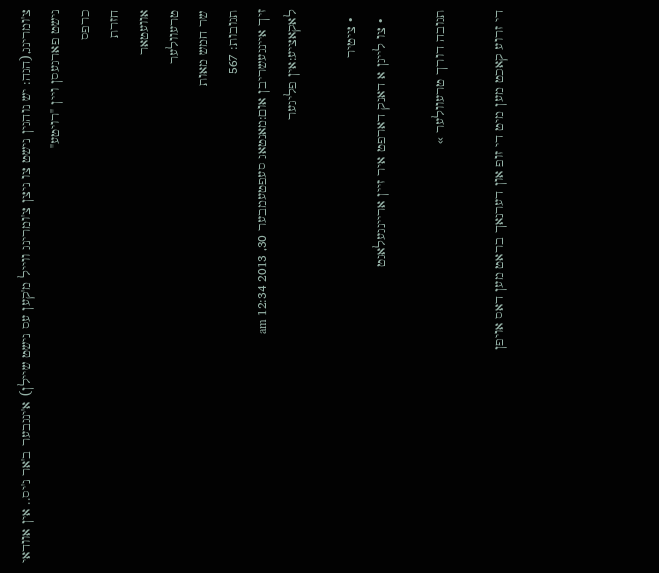צ'ומרינג,(הגה: יש נוהגין נישט צו ניצן צ'ומרינג ווייל מ'קען עס נישט שיילן) א'ינגבער ב'אר נ'יס.. אין אוודאי נישט פארגעסן ויין "רויטע"
כרפס
חזרת
אוועטאר
טרעוולער
שר חמש מאות
תגובות: 567
זיך איינגעשריבן אום:מאנטאג סעפטעמבער 30, 2013 12:34 am
לאקאציע:אין פליגער

  • ציטיר
  • צו לייגן א דאנק דארפט איר זיין אריינגעלאגט

תגובה דורך טרעוולער »

די זרוע קאכט מען מיט די זופ און דערנאך בראט מען דאס אויפן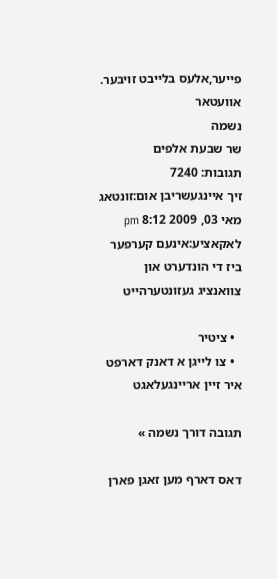פייער,אלעס בלייבט זויבער.
אוועטאר
נשמה
שר שבעת אלפים
תגובות: 7240
זיך איינגעשריבן אום:זונטאג מאי 03, 2009 8:12 pm
לאקאציע:אינעם קערפער ביז די הונדערט און צוואנציג געזונטערהייט

  • ציטיר
  • צו לייגן א דאנק דארפט איר זיין אריינגעלאגט

תגובה דורך נשמה »

דאס דארף מען זאגן פארן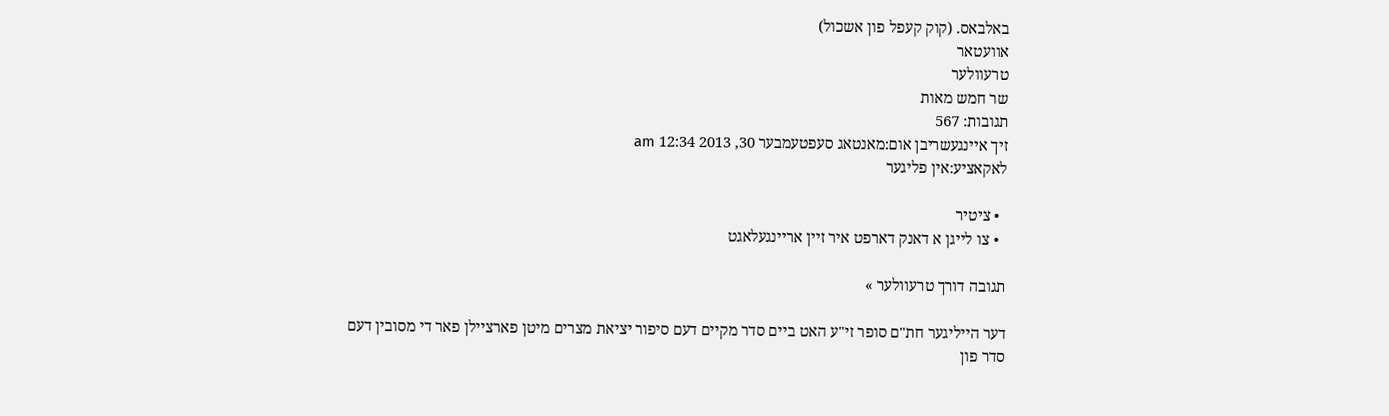באלבאס. (קוק קעפל פון אשכול)
אוועטאר
טרעוולער
שר חמש מאות
תגובות: 567
זיך איינגעשריבן אום:מאנטאג סעפטעמבער 30, 2013 12:34 am
לאקאציע:אין פליגער

  • ציטיר
  • צו לייגן א דאנק דארפט איר זיין אריינגעלאגט

תגובה דורך טרעוולער »

דער הייליגער חת"ם סופר זי"ע האט ביים סדר מקיים דעם סיפור יציאת מצרים מיטן פארציילן פאר די מסובין דעם סדר פון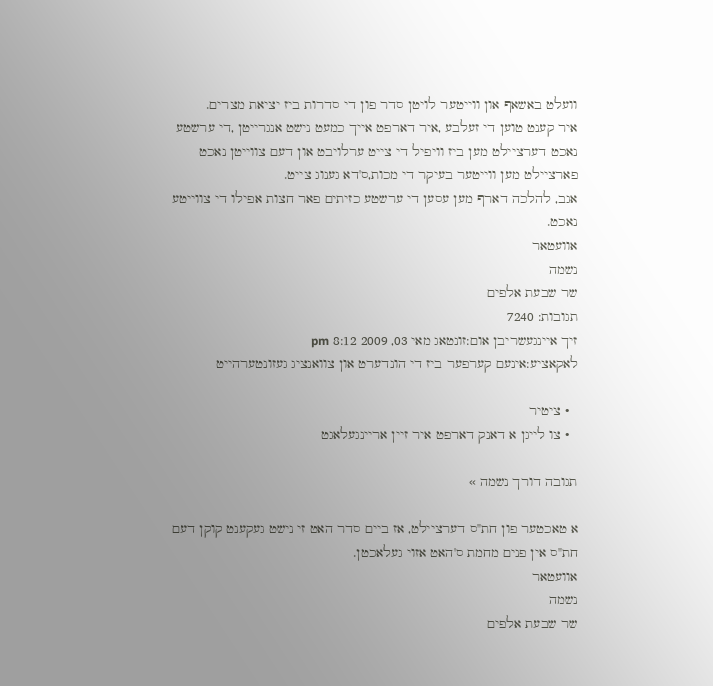וועלט באשאף און ווייטער לויטן סדר פון די סדרות ביז יציאת מצרים.
איר קענט טוען די זעלבע ,איר דארפט אייך כמעט נישט אנגרייטן ,די ערשטע נאכט דערציילט מען ביז וויפיל די צייט ערלויבט און דעם צווייטן נאכט פארציילט מען ווייטער בעיקר די מכות,ס'דא גענוג צייט.
אגב, להלכה דארף מען עסען די ערשטע כזיתים פאר חצות אפילו די צווייטע נאכט.
אוועטאר
נשמה
שר שבעת אלפים
תגובות: 7240
זיך איינגעשריבן אום:זונטאג מאי 03, 2009 8:12 pm
לאקאציע:אינעם קערפער ביז די הונדערט און צוואנציג געזונטערהייט

  • ציטיר
  • צו לייגן א דאנק דארפט איר זיין אריינגעלאגט

תגובה דורך נשמה »

א טאכטער פון חת"ס דערציילט, אז ביים סדר האט זי נישט געקענט קוקן דעם חת"ס אין פנים מחמת ס'האט אזוי געלאכטן.
אוועטאר
נשמה
שר שבעת אלפים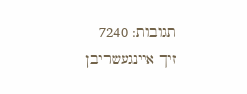תגובות: 7240
זיך איינגעשריבן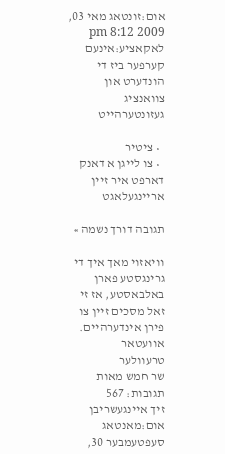אום:זונטאג מאי 03, 2009 8:12 pm
לאקאציע:אינעם קערפער ביז די הונדערט און צוואנציג געזונטערהייט

  • ציטיר
  • צו לייגן א דאנק דארפט איר זיין אריינגעלאגט

תגובה דורך נשמה »

וויאזוי מאך איך די גרינגסטע פארן באלבאסטע, אז זי זאל מסכים זיין צו פירן אינדערהיים.
אוועטאר
טרעוולער
שר חמש מאות
תגובות: 567
זיך איינגעשריבן אום:מאנטאג סעפטעמבער 30,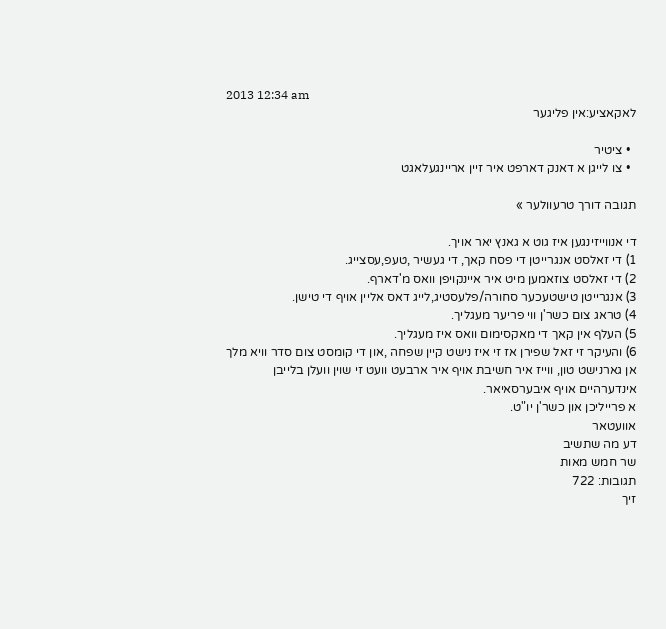2013 12:34 am
לאקאציע:אין פליגער

  • ציטיר
  • צו לייגן א דאנק דארפט איר זיין אריינגעלאגט

תגובה דורך טרעוולער »

די אנווייזינגען איז גוט א גאנץ יאר אויך.
1) די זאלסט אנגרייטן די פסח קאך, די געשיר ,טעפ,עסצייג.
2) די זאלסט צוזאמען מיט איר איינקויפן וואס מ'דארף.
3) אנגרייטן טישטעכער סחורה/פלעסטיג,לייג דאס אליין אויף די טישן.
4) טראג צום כשר'ן ווי פריער מעגליך.
5) העלף אין קאך די מאקסימום וואס איז מעגליך.
6) והעיקר זי זאל שפירן אז זי איז נישט קיין שפחה ,און די קומסט צום סדר וויא מלך אן גארנישט טון, ווייז איר חשיבת אויף איר ארבעט וועט זי שוין וועלן בלייבן אינדערהיים אויף איבערסאיאר.
א פרייליכן און כשר'ן יו"ט.
אוועטאר
דע מה שתשיב
שר חמש מאות
תגובות: 722
זיך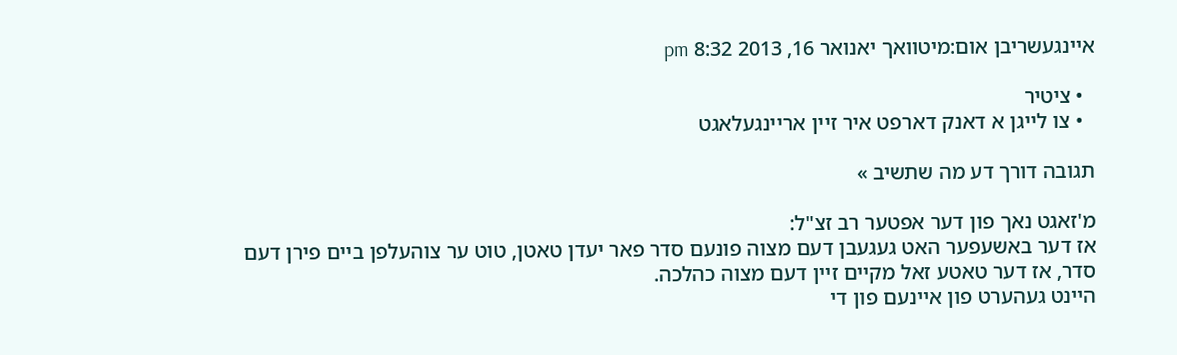איינגעשריבן אום:מיטוואך יאנואר 16, 2013 8:32 pm

  • ציטיר
  • צו לייגן א דאנק דארפט איר זיין אריינגעלאגט

תגובה דורך דע מה שתשיב »

מ'זאגט נאך פון דער אפטער רב זצ"ל:
אז דער באשעפער האט געגעבן דעם מצוה פונעם סדר פאר יעדן טאטן, טוט ער צוהעלפן ביים פירן דעם סדר, אז דער טאטע זאל מקיים זיין דעם מצוה כהלכה.
היינט געהערט פון איינעם פון די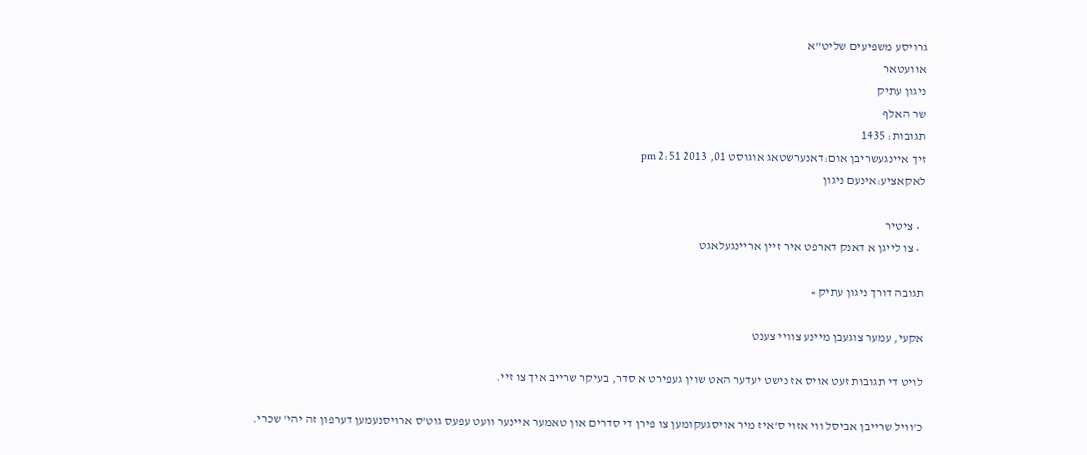גרויסע משפיעים שליט"א
אוועטאר
ניגון עתיק
שר האלף
תגובות: 1435
זיך איינגעשריבן אום:דאנערשטאג אוגוסט 01, 2013 2:51 pm
לאקאציע:אינעם ניגון

  • ציטיר
  • צו לייגן א דאנק דארפט איר זיין אריינגעלאגט

תגובה דורך ניגון עתיק »

אקעי, עמער צוגעבן מיינע צוויי צענט

לויט די תגובות זעט אויס אז נישט יעדער האט שוין געפירט א סדר, בעיקר שרייב איך צו זיי.

כ'וויל שרייבן אביסל ווי אזוי ס'איז מיר אויסגעקומען צו פירן די סדרים און טאמער איינער וועט עפעס גוט'ס ארויסנעמען דערפון זה יהי' שכרי.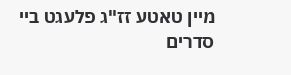מיין טאטע זז"ג פלעגט ביי סדרים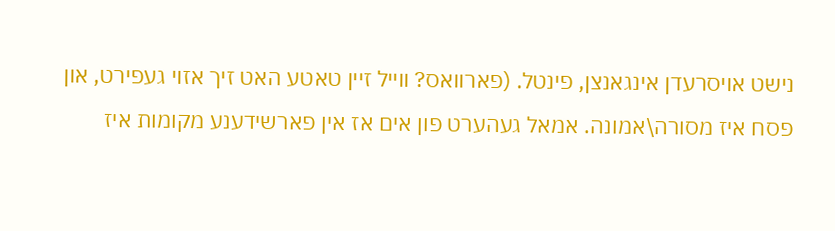נישט אויסרעדן אינגאנצן, פינטל. (פארוואס? ווייל זיין טאטע האט זיך אזוי געפירט, און פסח איז מסורה\אמונה. אמאל געהערט פון אים אז אין פארשידענע מקומות איז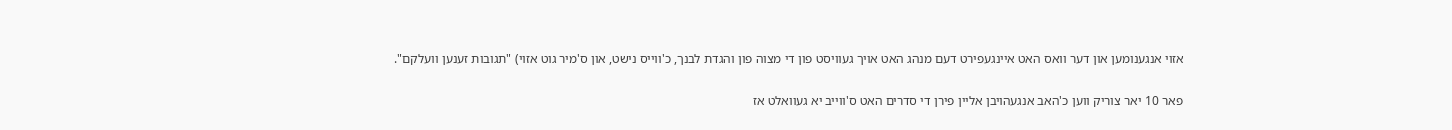אזוי אנגענומען און דער וואס האט איינגעפירט דעם מנהג האט אויך געוויסט פון די מצוה פון והגדת לבנך, כ'ווייס נישט, און ס'מיר גוט אזוי) "תגובות זענען וועלקם".

פאר 10 יאר צוריק ווען כ'האב אנגעהויבן אליין פירן די סדרים האט ס'ווייב יא געוואלט אז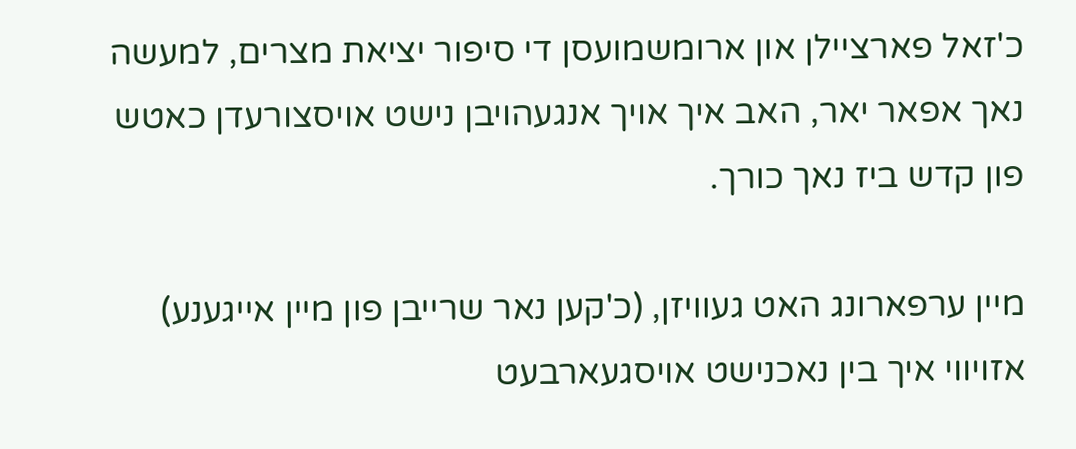כ'זאל פארציילן און ארומשמועסן די סיפור יציאת מצרים, למעשה נאך אפאר יאר, האב איך אויך אנגעהויבן נישט אויסצורעדן כאטש פון קדש ביז נאך כורך.

מיין ערפארונג האט געוויזן, (כ'קען נאר שרייבן פון מיין אייגענע) אזויווי איך בין נאכנישט אויסגעארבעט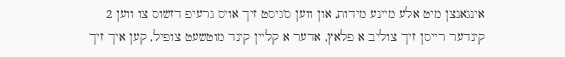אינגאנצן מיט אלע מיינע מידות, און ווען ס'גיסט זיך אויס גרעיפ דזשוס צו ווען 2 קינדער רייסן זיך צוליב א פלאץ, אדער א קליין קינד מוטשעט צופיל, קען איך זיך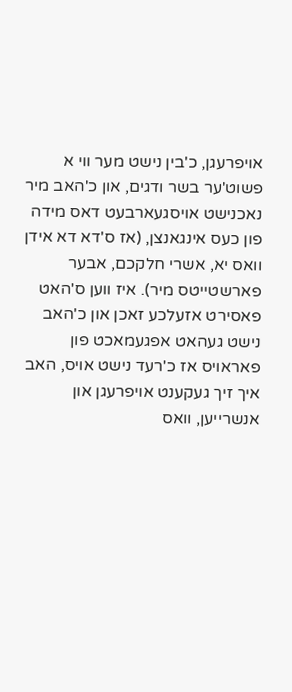אויפרעגן, כ'בין נישט מער ווי א פשוט'ער בשר ודגים, און כ'האב מיר נאכנישט אויסגעארבעט דאס מידה פון כעס אינגאנצן, (אז ס'דא דא אידן וואס יא, אשרי חלקכם, אבער פארשטייטס מיר). איז ווען ס'האט פאסירט אזעלכע זאכן און כ'האב נישט געהאט אפגעמאכט פון פאראויס אז כ'רעד נישט אויס, האב איך זיך געקענט אויפרעגן און אנשרייען, וואס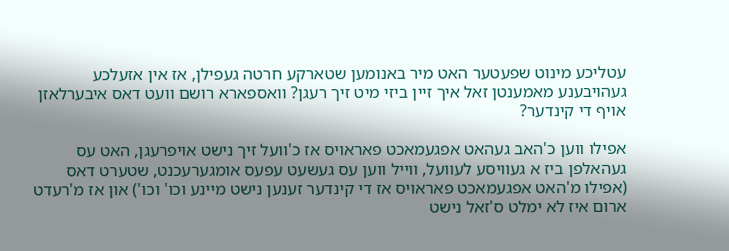עטליכע מינוט שפעטער האט מיר באנומען שטארקע חרטה געפילן, אז אין אזעלכע געהויבענע מאמענטן זאל איך זיין ביזי מיט זיך רעגן? וואספארא רושם וועט דאס איבערלאזן אויף די קינדער?

אפילו ווען כ'האב געהאט אפגעמאכט פאראויס אז כ'וועל זיך נישט אויפרעגן, האט עס געהאלפן ביז א געוויסע לעוועל, ווייל ווען עס געשעט עפעס אומגערעכנט, שטערט דאס (אפילו מ'האט אפגעמאכט פאראויס אז די קינדער זענען נישט מיינע וכו' וכו') און אז מ'רעדט ארום איז לא ימלט ס'זאל נישט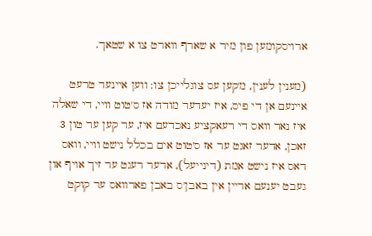ארויסקומען פון מיר א שארף ווארט צו א שטאך.

(מענין לענין, מ'קען עס צוגלייכן צו: ווען איינער טרעט איינעם אן די פיס, איז יעדער מודה אז ס'טוט וויי, די שאלה איז נאר וואס די רעאקציע נאכדעם איז, ער קען ער טון 3 זאכן, אדער זאגט ער אז ס'טוט אים בכלל נישט וויי, וואס דאס איז נישט אמת (דינייעל), אדער רעגט ער זיך אויף און געבט יענעם אריין אין באבן'ס באבן פארוואס ער קוקט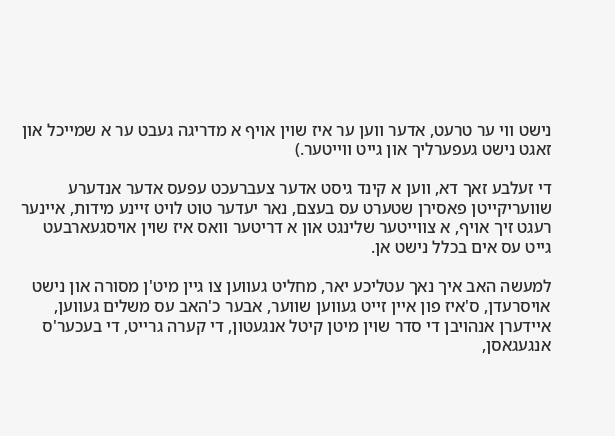נישט ווי ער טרעט, אדער ווען ער איז שוין אויף א מדריגה געבט ער א שמייכל און זאגט נישט געפערליך און גייט ווייטער.)

די זעלבע זאך דא, ווען א קינד גיסט אדער צעברעכט עפעס אדער אנדערע שוועריקייטן פאסירן שטערט עס בעצם, נאר יעדער טוט לויט זיינע מידות, איינער רעגט זיך אויף, א צווייטער שלינגט און א דריטער וואס איז שוין אויסגעארבעט גייט עס אים בכלל נישט אן.

למעשה האב איך נאך עטליכע יאר, מחליט געווען צו גיין מיט'ן מסורה און נישט אויסרעדן, ס'איז פון איין זייט געווען שווער, אבער כ'האב עס משלים געווען, איידערן אנהויבן די סדר שוין מיטן קיטל אנגעטון, די קערה גרייט, די בעכער'ס אנגעגאסן,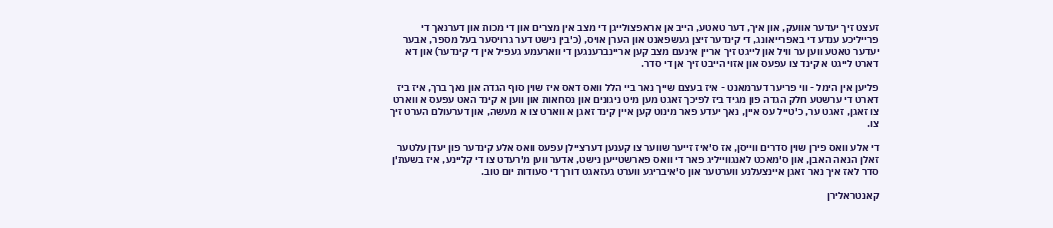זעצט זיך יעדער אוועק, און איך, דער טאטע, הייב אן אראפצולייגן די מצב אין מצרים און די מכות און דערנאך די פרייליכע ענדע די באפרייאונג, די קינדער זיצן געשפאנט און הערן אויס, (כ'בין נישט דער גרויסער בעל מספר, אבער יעדער טאטע ווען ער וויל און לייגט זיך אריין אינעם מצב קען אריינברענגען די ווארעמע געפיל אין די קינדער) און דא דארט לייגט א קינד צו עפעס און אזוי הייבט זיך אן די סדר.

פליען אין הימל - ווי פריער דערמאנט - איז בעצם שייך נאר ביי הלל וואס דאס איז שוין סוף הגדה און נאך ברך, איז ביז דארט די ערשטע חלק הגדה פון מגיד ביז לפיכך זאגט מען מיט ניגונים און נסחאות און ווען א קינד האט עפעס א ווארט צו זאגן, זאגט ער, כ'טייל עס איין, נאך יעדע פאר מינוט קען איין קינד זאגן א ווארט צו א מעשה, און דערעולם הערט זיך צו.

די אלע וואס פירן שוין סדרים ווייסן, אז ס'איז זייער שווער צו קענען דערציילן עפעס וואס אלע קינדער פון יעדן עלטער זאלן הנאה האבן, און ס'מאכט לאנגווייליג פאר די וואס פארשטייען נישט, אדער ווען מ'רעדט צו די קליינע, איז בשעת'ן סדר לאז איך נאר זאגן איינצעלנע ווערטער און ס'איבריגע ווערט געזאגט דורך די סעודות יום טוב.

קאנטראלירן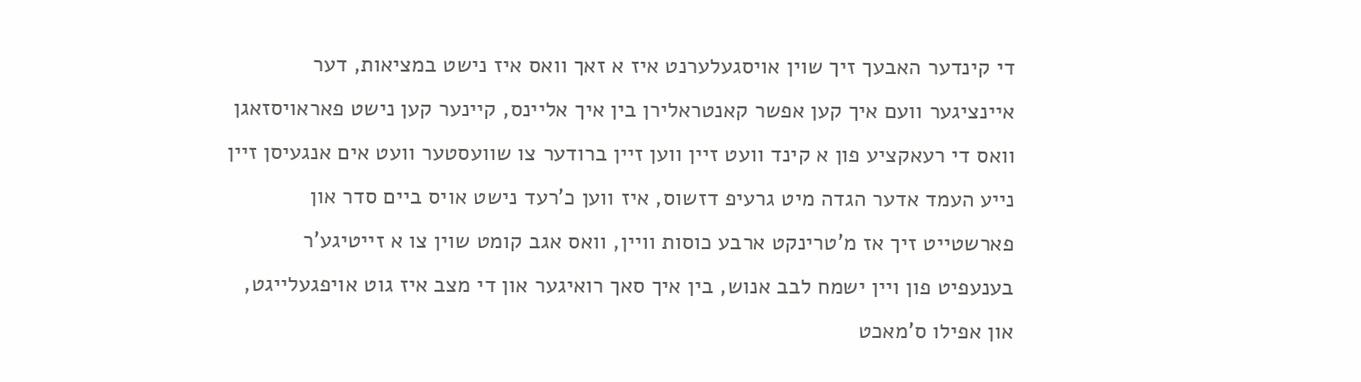די קינדער האבעך זיך שוין אויסגעלערנט איז א זאך וואס איז נישט במציאות, דער איינציגער וועם איך קען אפשר קאנטראלירן בין איך אליינס, קיינער קען נישט פאראויסזאגן וואס די רעאקציע פון א קינד וועט זיין ווען זיין ברודער צו שוועסטער וועט אים אנגעיסן זיין נייע העמד אדער הגדה מיט גרעיפ דזשוס, איז ווען כ'רעד נישט אויס ביים סדר און פארשטייט זיך אז מ'טרינקט ארבע כוסות וויין, וואס אגב קומט שוין צו א זייטיגע'ר בענעפיט פון ויין ישמח לבב אנוש, בין איך סאך רואיגער און די מצב איז גוט אויפגעלייגט, און אפילו ס'מאכט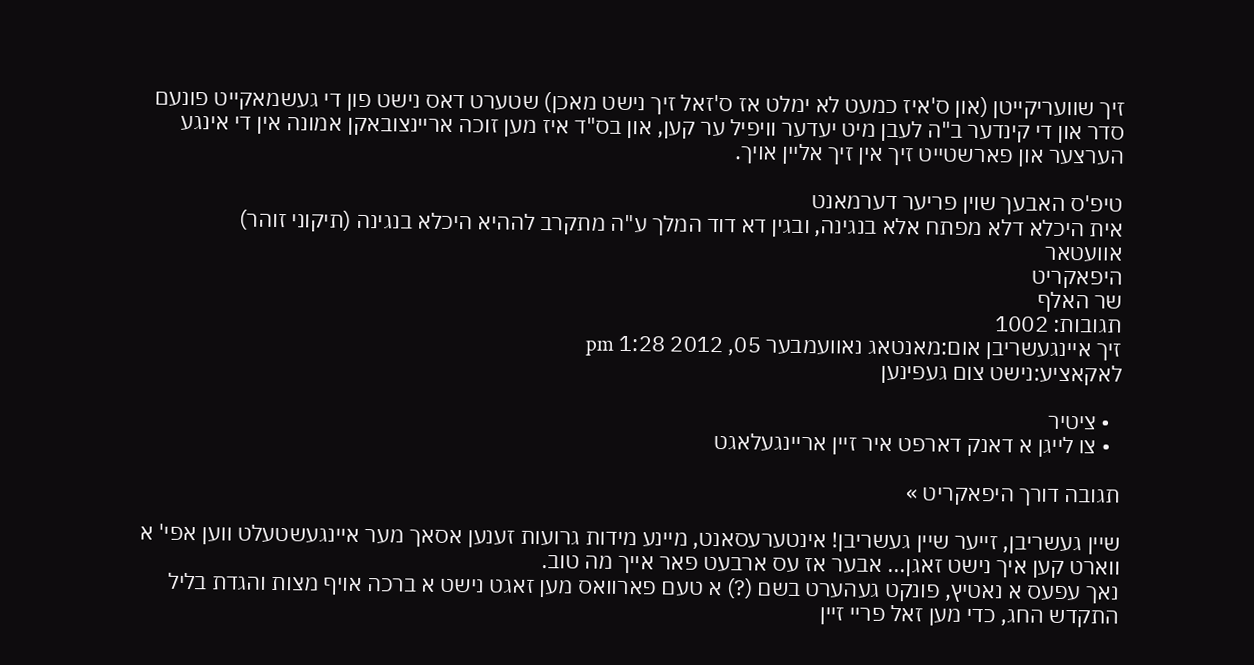זיך שוועריקייטן (און ס'איז כמעט לא ימלט אז ס'זאל זיך נישט מאכן) שטערט דאס נישט פון די געשמאקייט פונעם סדר און די קינדער ב"ה לעבן מיט יעדער וויפיל ער קען, און בס"ד איז מען זוכה אריינצובאקן אמונה אין די אינגע הערצער און פארשטייט זיך אין זיך אליין אויך.

טיפ'ס האבעך שוין פריער דערמאנט
אית היכלא דלא מפתח אלא בנגינה, ובגין דא דוד המלך ע"ה מתקרב לההיא היכלא בנגינה (תיקוני זוהר)
אוועטאר
היפאקריט
שר האלף
תגובות: 1002
זיך איינגעשריבן אום:מאנטאג נאוועמבער 05, 2012 1:28 pm
לאקאציע:נישט צום געפינען

  • ציטיר
  • צו לייגן א דאנק דארפט איר זיין אריינגעלאגט

תגובה דורך היפאקריט »

שיין געשריבן, זייער שיין געשריבן! אינטערעסאנט, מיינע מידות גרועות זענען אסאך מער איינגעשטעלט ווען אפי' א ווארט קען איך נישט זאגן... אבער אז עס ארבעט פאר אייך מה טוב.
נאך עפעס א נאטיץ, פונקט געהערט בשם (?) א טעם פארוואס מען זאגט נישט א ברכה אויף מצות והגדת בליל התקדש החג, כדי מען זאל פריי זיין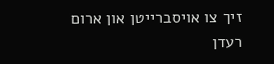זיך צו אויסברייטן און ארום רעדן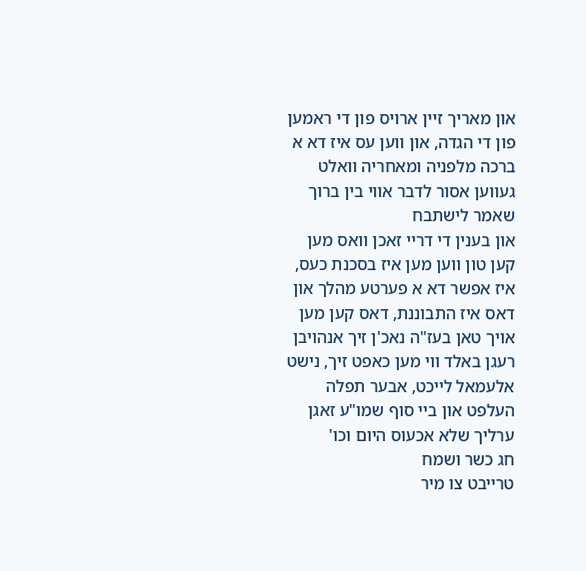און מאריך זיין ארויס פון די ראמען פון די הגדה, און ווען עס איז דא א ברכה מלפניה ומאחריה וואלט געווען אסור לדבר אווי בין ברוך שאמר לישתבח
און בענין די דריי זאכן וואס מען קען טון ווען מען איז בסכנת כעס, איז אפשר דא א פערטע מהלך און דאס איז התבוננת, דאס קען מען אויך טאן בעז"ה נאכ'ן זיך אנהויבן רעגן באלד ווי מען כאפט זיך, נישט אלעמאל לייכט, אבער תפלה העלפט און ביי סוף שמו"ע זאגן ערליך שלא אכעוס היום וכו'
חג כשר ושמח
טרייבט צו מיר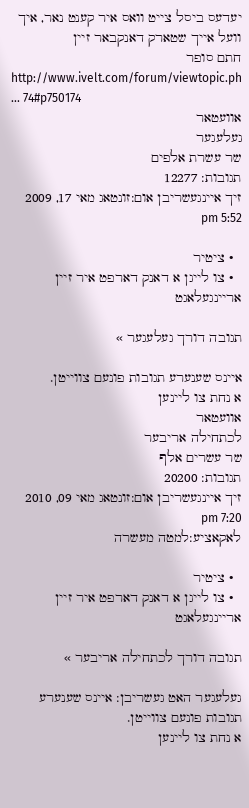יעדעס ביסל צייט וואס איר קענט נאר, איך וועל אייך שטארק דאנקבאר זיין
חתם סופר
http://www.ivelt.com/forum/viewtopic.ph ... 74#p750174
אוועטאר
געלעגער
שר עשרת אלפים
תגובות: 12277
זיך איינגעשריבן אום:זונטאג מאי 17, 2009 5:52 pm

  • ציטיר
  • צו לייגן א דאנק דארפט איר זיין אריינגעלאגט

תגובה דורך געלעגער »

איינס שענערע תגובות פונעם צווייטן.
א נחת צו ליינען
אוועטאר
לכתחילה אריבער
שר עשרים אלף
תגובות: 20200
זיך איינגעשריבן אום:זונטאג מאי 09, 2010 7:20 pm
לאקאציע:למטה מעשרה

  • ציטיר
  • צו לייגן א דאנק דארפט איר זיין אריינגעלאגט

תגובה דורך לכתחילה אריבער »

געלעגער האט געשריבן: איינס שענערע תגובות פונעם צווייטן.
א נחת צו ליינען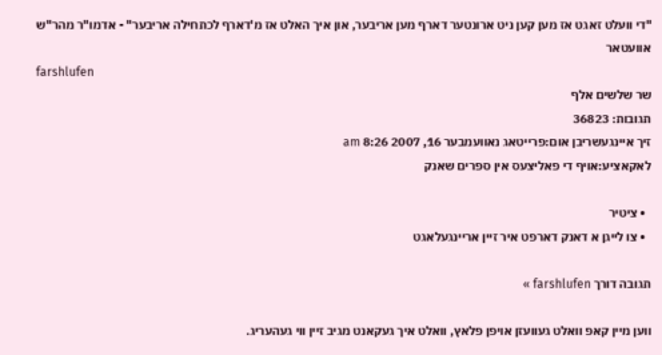"די וועלט זאגט אז מען קען ניט ארונטער דארף מען אריבער, און איך האלט אז מ'דארף לכתחילה אריבער" - אדמו"ר מהר"ש
אוועטאר
farshlufen
שר שלשים אלף
תגובות: 36823
זיך איינגעשריבן אום:פרייטאג נאוועמבער 16, 2007 8:26 am
לאקאציע:אויף די פאליצעס אין ספרים שאנק

  • ציטיר
  • צו לייגן א דאנק דארפט איר זיין אריינגעלאגט

תגובה דורך farshlufen »

ווען מיין קאפ וואלט געוועזן אויפן פלאץ, וואלט איך געקאנט מגיב זיין ווי געהעריג.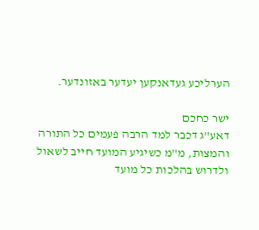הערליכע געדאנקען יעדער באזונדער.

ישר כחכם
דאע"ג דכבר למד הרבה פעמים כל התורה והמצות, מ"מ כשיגיע המועד חייב לשאול ולדרוש בהלכות כל מועד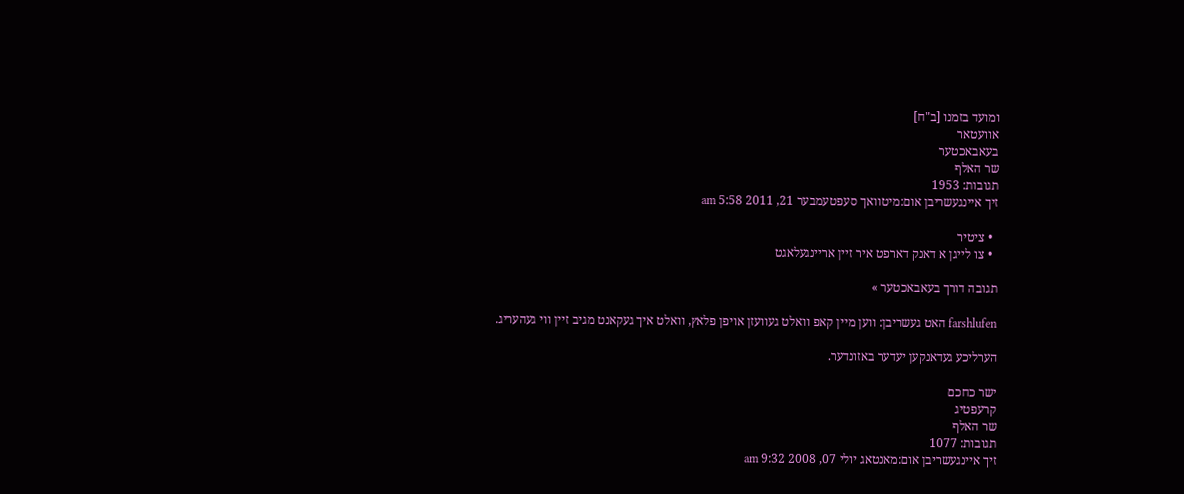ומועד בזמנו [ב"ח]
אוועטאר
בעאבאכטער
שר האלף
תגובות: 1953
זיך איינגעשריבן אום:מיטוואך סעפטעמבער 21, 2011 5:58 am

  • ציטיר
  • צו לייגן א דאנק דארפט איר זיין אריינגעלאגט

תגובה דורך בעאבאכטער »

farshlufen האט געשריבן: ווען מיין קאפ וואלט געוועזן אויפן פלאץ, וואלט איך געקאנט מגיב זיין ווי געהעריג.

הערליכע געדאנקען יעדער באזונדער.

ישר כחכם
קרעפטיג
שר האלף
תגובות: 1077
זיך איינגעשריבן אום:מאנטאג יולי 07, 2008 9:32 am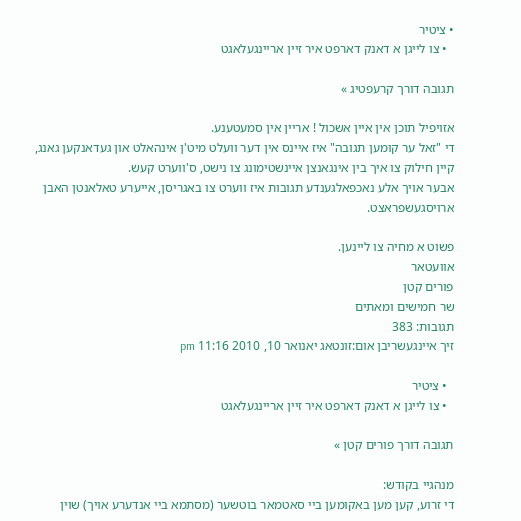• ציטיר
  • צו לייגן א דאנק דארפט איר זיין אריינגעלאגט

תגובה דורך קרעפטיג »

אזויפיל תוכן אין איין אשכול ! אריין אין סמעטענע.
די "זאל ער קומען תגובה" איז איינס אין דער וועלט מיט'ן אינהאלט און געדאנקען גאנג, קיין חילוק צו איך בין אינגאנצן איינשטימונג צו נישט, ס'ווערט קעש.
אבער אויך אלע נאכפאלגענדע תגובות איז ווערט צו באגריסן, אייערע טאלאנטן האבן ארויסגעשפראצט.

פשוט א מחיה צו ליינען.
אוועטאר
פורים קטן
שר חמישים ומאתים
תגובות: 383
זיך איינגעשריבן אום:זונטאג יאנואר 10, 2010 11:16 pm

  • ציטיר
  • צו לייגן א דאנק דארפט איר זיין אריינגעלאגט

תגובה דורך פורים קטן »

מנהגיי בקודש:
די זרוע, קען מען באקומען ביי סאטמאר בוטשער (מסתמא ביי אנדערע אויך) שוין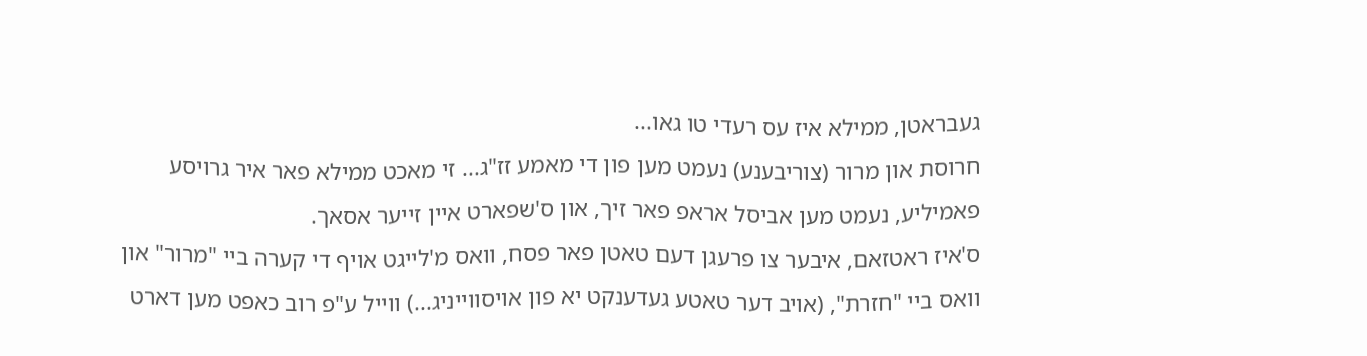געבראטן, ממילא איז עס רעדי טו גאו...
חרוסת און מרור (צוריבענע) נעמט מען פון די מאמע זז"ג... זי מאכט ממילא פאר איר גרויסע פאמיליע, נעמט מען אביסל אראפ פאר זיך, און ס'שפארט איין זייער אסאך.
ס'איז ראטזאם, איבער צו פרעגן דעם טאטן פאר פסח, וואס מ'לייגט אויף די קערה ביי "מרור" און וואס ביי "חזרת", (אויב דער טאטע געדענקט יא פון אויסווייניג...) ווייל ע"פ רוב כאפט מען דארט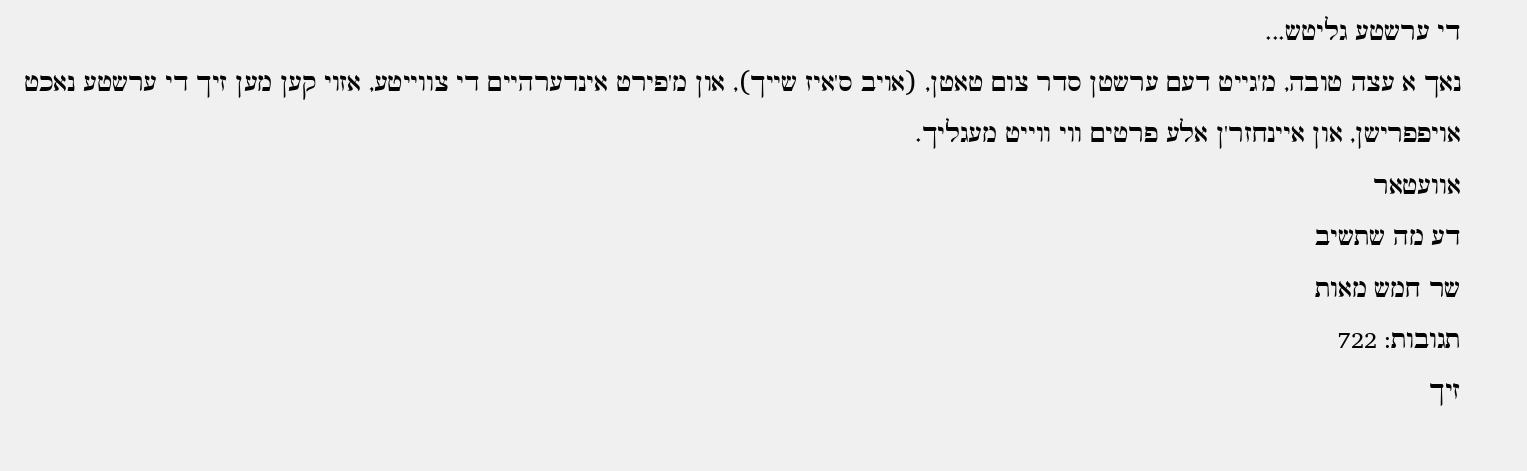די ערשטע גליטש...
נאך א עצה טובה, מ'גייט דעם ערשטן סדר צום טאטן, (אויב ס'איז שייך), און מ'פירט אינדערהיים די צווייטע, אזוי קען מען זיך די ערשטע נאכט אויפפרישן, און איינחזר'ן אלע פרטים ווי ווייט מעגליך.
אוועטאר
דע מה שתשיב
שר חמש מאות
תגובות: 722
זיך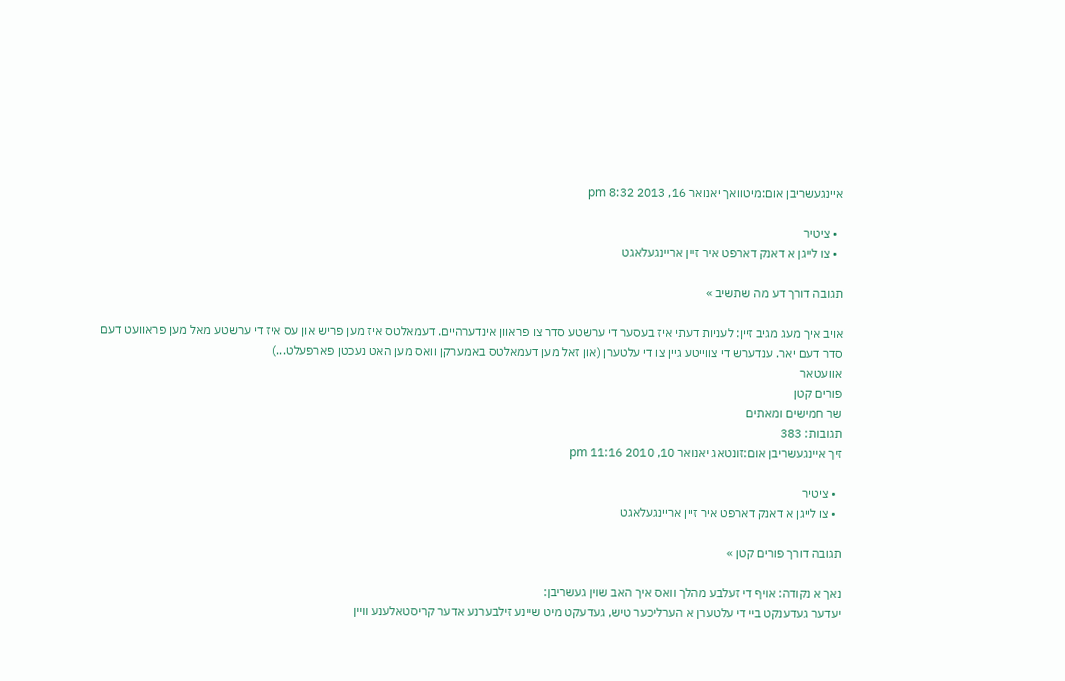איינגעשריבן אום:מיטוואך יאנואר 16, 2013 8:32 pm

  • ציטיר
  • צו לייגן א דאנק דארפט איר זיין אריינגעלאגט

תגובה דורך דע מה שתשיב »

אויב איך מעג מגיב זיין: לעניות דעתי איז בעסער די ערשטע סדר צו פראוון אינדערהיים. דעמאלטס איז מען פריש און עס איז די ערשטע מאל מען פראוועט דעם סדר דעם יאר. ענדערש די צווייטע גיין צו די עלטערן (און זאל מען דעמאלטס באמערקן וואס מען האט נעכטן פארפעלט...)
אוועטאר
פורים קטן
שר חמישים ומאתים
תגובות: 383
זיך איינגעשריבן אום:זונטאג יאנואר 10, 2010 11:16 pm

  • ציטיר
  • צו לייגן א דאנק דארפט איר זיין אריינגעלאגט

תגובה דורך פורים קטן »

נאך א נקודה: אויף די זעלבע מהלך וואס איך האב שוין געשריבן:
יעדער געדענקט ביי די עלטערן א הערליכער טיש, געדעקט מיט שיינע זילבערנע אדער קריסטאלענע וויין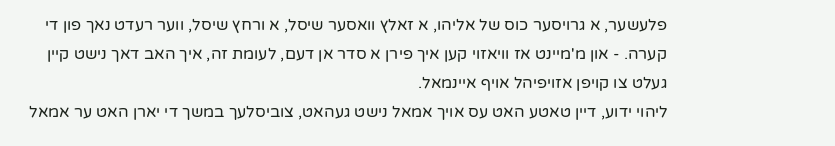פלעשער, א גרויסער כוס של אליהו, א זאלץ וואסער שיסל, א ורחץ שיסל, ווער רעדט נאך פון די קערה. - און מ'מיינט אז וויאזוי קען איך פירן א סדר אן דעם, לעומת זה, איך האב דאך נישט קיין געלט צו קויפן אזויפיהל אויף איינמאל.
ליהוי ידוע, דיין טאטע האט עס אויך אמאל נישט געהאט, צוביסלעך במשך די יארן האט ער אמאל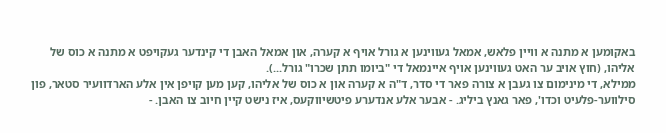באקומען א מתנה א וויין פלאש, אמאל געווינען א גורל אויף א קערה, און אמאל האבן די קינדער געקויפט א מתנה א כוס של אליהו, (חוץ אויב ער האט געווינען אויף איינמאל די "ביומו תתן שכרו" גורל...).
ממילא, די מינימום צו געבן א צורה פאר די סדר, ד"ה א קערה און א כוס של אליהו, קען מען קויפן אין אלע הארדוועיר סטאר, פון סילווער-פלעיט וכדו', פאר גאנץ ביליג. - אבער אלע אנדערע פיטשיווקעס, איז נישט קיין חיוב צו האבן. -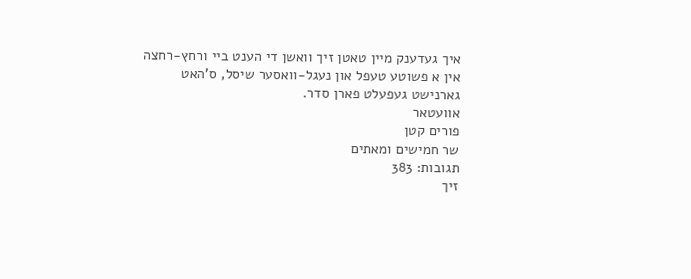איך געדענק מיין טאטן זיך וואשן די הענט ביי ורחץ-רחצה אין א פשוטע טעפל און נעגל-וואסער שיסל, ס'האט גארנישט געפעלט פארן סדר.
אוועטאר
פורים קטן
שר חמישים ומאתים
תגובות: 383
זיך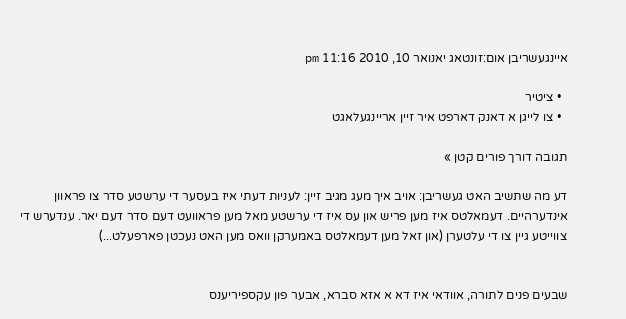איינגעשריבן אום:זונטאג יאנואר 10, 2010 11:16 pm

  • ציטיר
  • צו לייגן א דאנק דארפט איר זיין אריינגעלאגט

תגובה דורך פורים קטן »

דע מה שתשיב האט געשריבן: אויב איך מעג מגיב זיין: לעניות דעתי איז בעסער די ערשטע סדר צו פראוון אינדערהיים. דעמאלטס איז מען פריש און עס איז די ערשטע מאל מען פראוועט דעם סדר דעם יאר. ענדערש די צווייטע גיין צו די עלטערן (און זאל מען דעמאלטס באמערקן וואס מען האט נעכטן פארפעלט...)


שבעים פנים לתורה, אוודאי איז דא א אזא סברא, אבער פון עקספיריענס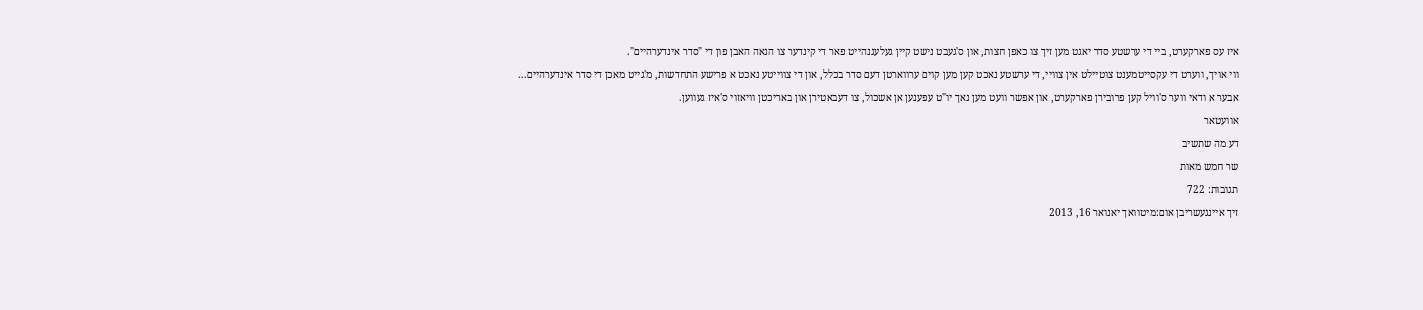איז עס פארקערט, ביי די ערשטע סדר יאגט מען זיך צו כאפן חצות, און ס'געבט נישט קיין געלעגנהייט פאר די קינדער צו הנאה האבן פון די "סדר אינדערהיים".
ווי אויך, ווערט די עקסייטמענט צוטיילט אין צוויי, די ערשטע נאכט קען מען קוים ערווארטן דעם סדר בכלל, און די צווייטע נאכט א פרישע התחדשות, מ'גייט מאכן די סדר אינדערהיים...
אבער א ודאי ווער ס'וויל קען פרובירן פארקערט, און אפשר וועט מען נאך יו"ט עפענען אן אשכול, צו דעבאטירן און באריכטן וויאזוי ס'איז געווען.
אוועטאר
דע מה שתשיב
שר חמש מאות
תגובות: 722
זיך איינגעשריבן אום:מיטוואך יאנואר 16, 2013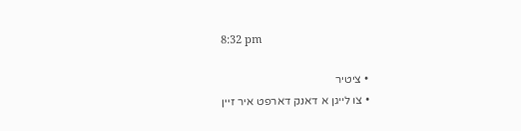8:32 pm

  • ציטיר
  • צו לייגן א דאנק דארפט איר זיין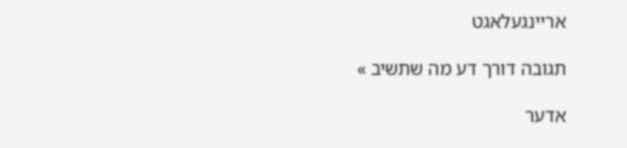אריינגעלאגט

תגובה דורך דע מה שתשיב »

אדער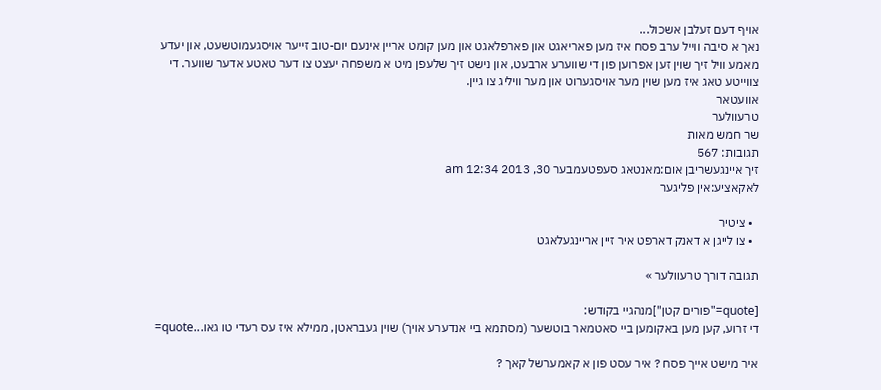אויף דעם זעלבן אשכול...
נאך א סיבה ווייל ערב פסח איז מען פאריאגט און פארפלאגט און מען קומט אריין אינעם יום-טוב זייער אויסגעמוטשעט, און יעדע מאמע וויל זיך שוין זען אפרוען פון די שווערע ארבעט, און נישט זיך שלעפן מיט א משפחה יעצט צו דער טאטע אדער שווער. די צווייטע טאג איז מען שוין מער אויסגערוט און מער וויליג צו גיין.
אוועטאר
טרעוולער
שר חמש מאות
תגובות: 567
זיך איינגעשריבן אום:מאנטאג סעפטעמבער 30, 2013 12:34 am
לאקאציע:אין פליגער

  • ציטיר
  • צו לייגן א דאנק דארפט איר זיין אריינגעלאגט

תגובה דורך טרעוולער »

[quote="פורים קטן"]מנהגיי בקודש:
די זרוע, קען מען באקומען ביי סאטמאר בוטשער (מסתמא ביי אנדערע אויך) שוין געבראטן, ממילא איז עס רעדי טו גאו...quote=

איר מישט אייך פסח ? איר עסט פון א קאמערשל קאך ?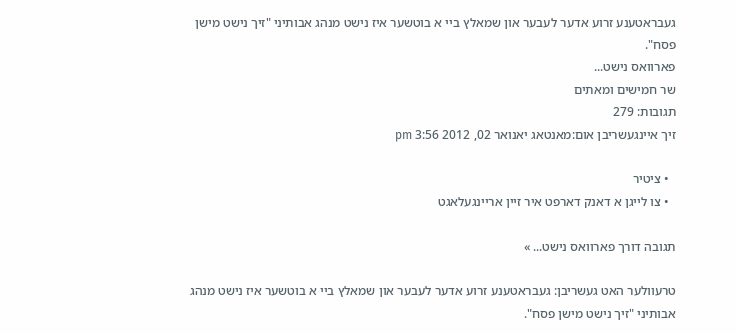געבראטענע זרוע אדער לעבער און שמאלץ ביי א בוטשער איז נישט מנהג אבותיני "זיך נישט מישן פסח".
פארוואס נישט...
שר חמישים ומאתים
תגובות: 279
זיך איינגעשריבן אום:מאנטאג יאנואר 02, 2012 3:56 pm

  • ציטיר
  • צו לייגן א דאנק דארפט איר זיין אריינגעלאגט

תגובה דורך פארוואס נישט... »

טרעוולער האט געשריבן: געבראטענע זרוע אדער לעבער און שמאלץ ביי א בוטשער איז נישט מנהג אבותיני "זיך נישט מישן פסח".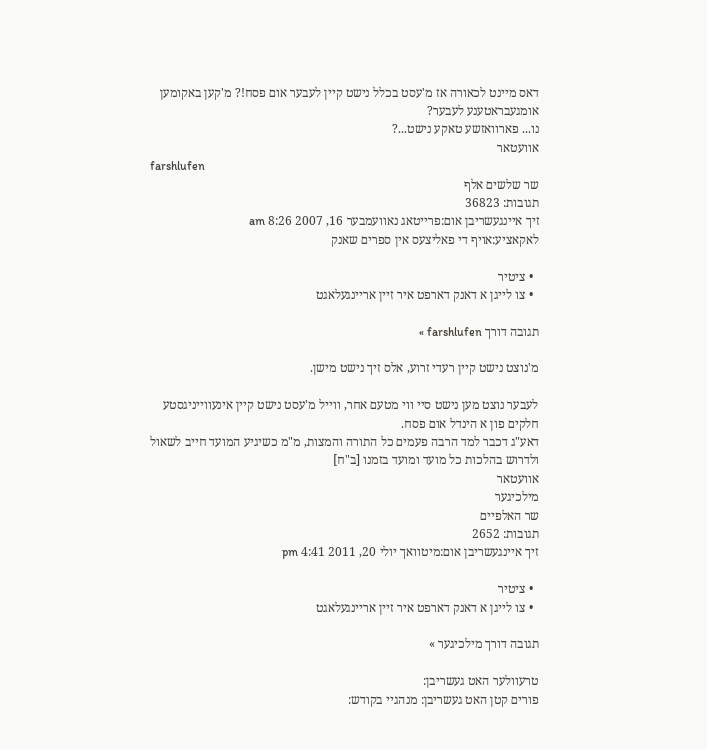דאס מיינט לכאורה אז מ'עסט בכלל נישט קיין לעבער אום פסח!? מ'קען באקומען אומגעבראטענע לעבער?
נו... פארוואזשע טאקע נישט...?
אוועטאר
farshlufen
שר שלשים אלף
תגובות: 36823
זיך איינגעשריבן אום:פרייטאג נאוועמבער 16, 2007 8:26 am
לאקאציע:אויף די פאליצעס אין ספרים שאנק

  • ציטיר
  • צו לייגן א דאנק דארפט איר זיין אריינגעלאגט

תגובה דורך farshlufen »

מ'נוצט נישט קיין רעדי זרוע, אלס זיך נישט מישן.

לעבער נוצט מען נישט סיי ווי מטעם אחר, ווייל מ'עסט נישט קיין אינעווייניגסטע חלקים פון א הינדל אום פסח.
דאע"ג דכבר למד הרבה פעמים כל התורה והמצות, מ"מ כשיגיע המועד חייב לשאול ולדרוש בהלכות כל מועד ומועד בזמנו [ב"ח]
אוועטאר
מילכיגער
שר האלפיים
תגובות: 2652
זיך איינגעשריבן אום:מיטוואך יולי 20, 2011 4:41 pm

  • ציטיר
  • צו לייגן א דאנק דארפט איר זיין אריינגעלאגט

תגובה דורך מילכיגער »

טרעוולער האט געשריבן:
פורים קטן האט געשריבן: מנהגיי בקודש: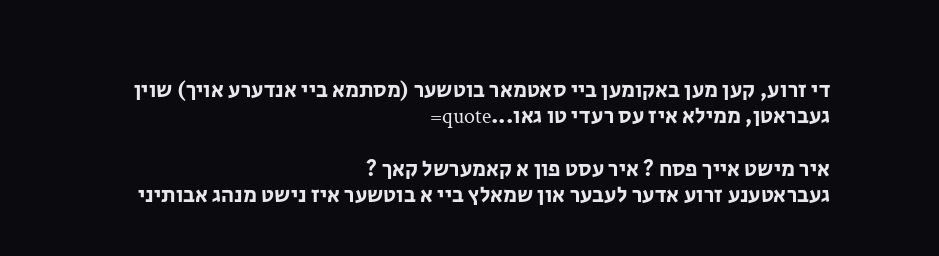די זרוע, קען מען באקומען ביי סאטמאר בוטשער (מסתמא ביי אנדערע אויך) שוין געבראטן, ממילא איז עס רעדי טו גאו...quote=

איר מישט אייך פסח ? איר עסט פון א קאמערשל קאך ?
געבראטענע זרוע אדער לעבער און שמאלץ ביי א בוטשער איז נישט מנהג אבותיני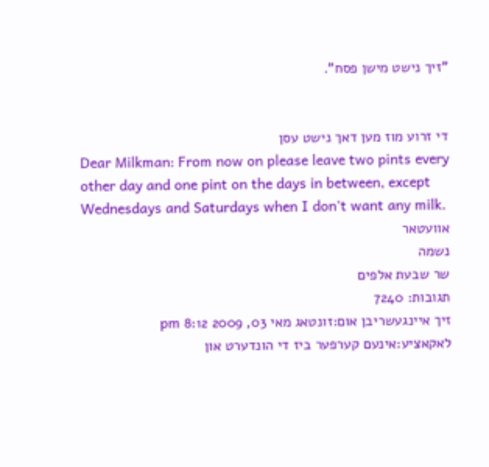"זיך נישט מישן פסח".


די זרוע מוז מען דאך נישט עסן
Dear Milkman: From now on please leave two pints every other day and one pint on the days in between, except Wednesdays and Saturdays when I don't want any milk.
אוועטאר
נשמה
שר שבעת אלפים
תגובות: 7240
זיך איינגעשריבן אום:זונטאג מאי 03, 2009 8:12 pm
לאקאציע:אינעם קערפער ביז די הונדערט און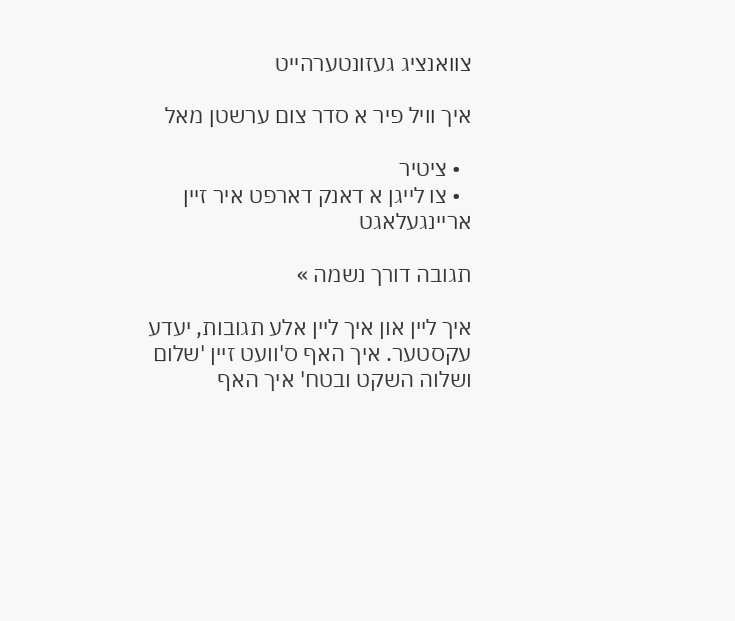צוואנציג געזונטערהייט

איך וויל פיר א סדר צום ערשטן מאל

  • ציטיר
  • צו לייגן א דאנק דארפט איר זיין אריינגעלאגט

תגובה דורך נשמה »

איך ליין און איך ליין אלע תגובות, יעדע עקסטער. איך האף ס'וועט זיין 'שלום ושלוה השקט ובטח' איך האף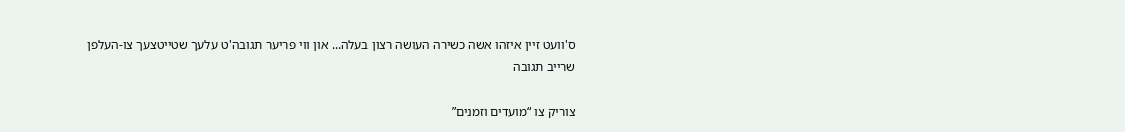ס'וועט זיין איזהו אשה כשירה העושה רצון בעלה... און ווי פריער תגובה'ט עלעך שטייטצעך צו-העלפן
שרייב תגובה

צוריק צו “מועדים וזמנים”